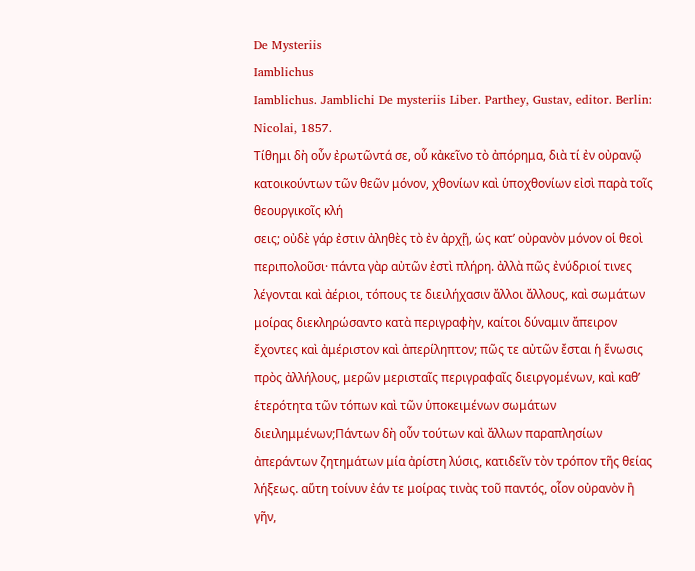De Mysteriis
Iamblichus
Iamblichus. Jamblichi De mysteriis Liber. Parthey, Gustav, editor. Berlin: Nicolai, 1857.
Τίθημι δὴ οὖν ἐρωτῶντά σε, οὗ κἀκεῖνο τὸ ἀπόρημα, διὰ τί ἐν οὐρανῷ κατοικούντων τῶν θεῶν μόνον, χθονίων καὶ ὑποχθονίων εἰσὶ παρὰ τοῖς θεουργικοῖς κλή
σεις; οὐδὲ γάρ ἐστιν ἀληθὲς τὸ ἐν ἀρχῇ, ὡς κατ’ οὐρανὸν μόνον οἱ θεοὶ περιπολοῦσι· πάντα γὰρ αὐτῶν ἐστὶ πλήρη. ἀλλὰ πῶς ἐνύδριοί τινες λέγονται καὶ ἀέριοι, τόπους τε διειλήχασιν ἄλλοι ἄλλους, καὶ σωμάτων μοίρας διεκληρώσαντο κατὰ περιγραφὴν, καίτοι δύναμιν ἄπειρον ἔχοντες καὶ ἀμέριστον καὶ ἀπερίληπτον; πῶς τε αὐτῶν ἔσται ἡ ἕνωσις πρὸς ἀλλήλους, μερῶν μερισταῖς περιγραφαῖς διειργομένων, καὶ καθ’ ἑτερότητα τῶν τόπων καὶ τῶν ὑποκειμένων σωμάτων διειλημμένων;Πάντων δὴ οὖν τούτων καὶ ἄλλων παραπλησίων ἀπεράντων ζητημάτων μία ἀρίστη λύσις, κατιδεῖν τὸν τρόπον τῆς θείας λήξεως. αὕτη τοίνυν ἐάν τε μοίρας τινὰς τοῦ παντός, οἷον οὐρανὸν ἢ γῆν,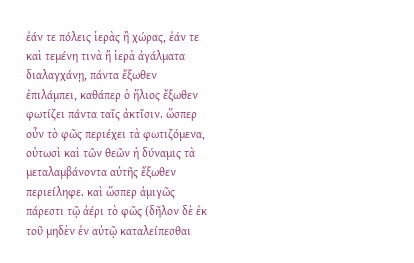ἐάν τε πόλεις ἱερὰς ἢ χώρας, ἐάν τε καὶ τεμένη τινὰ ἢ ἱερὰ ἀγάλματα διαλαγχάνῃ, πάντα ἔξωθεν ἐπιλάμπει, καθάπερ ὁ ἥλιος ἔξωθεν φωτίζει πάντα ταῖς ἀκτῖσιν. ὥσπερ οὖν τὸ φῶς περιέχει τὰ φωτιζόμενα, οὑτωσὶ καὶ τῶν θεῶν ἡ δύναμις τὰ μεταλαμβάνοντα αὐτῆς ἔξωθεν περιείληφε. καὶ ὥσπερ ἀμιγῶς
πάρεστι τῷ ἀέρι τὸ φῶς (δῆλον δὲ ἐκ τοῦ μηδὲν ἐν αὐτῷ καταλείπεσθαι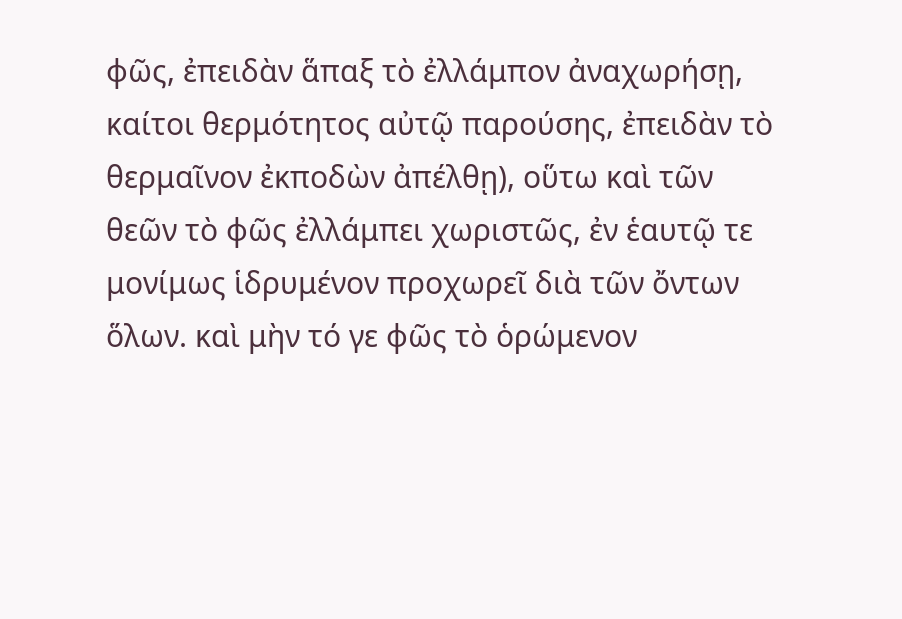φῶς, ἐπειδὰν ἅπαξ τὸ ἐλλάμπον ἀναχωρήσῃ, καίτοι θερμότητος αὐτῷ παρούσης, ἐπειδὰν τὸ θερμαῖνον ἐκποδὼν ἀπέλθῃ), οὕτω καὶ τῶν θεῶν τὸ φῶς ἐλλάμπει χωριστῶς, ἐν ἑαυτῷ τε μονίμως ἱδρυμένον προχωρεῖ διὰ τῶν ὄντων ὅλων. καὶ μὴν τό γε φῶς τὸ ὁρώμενον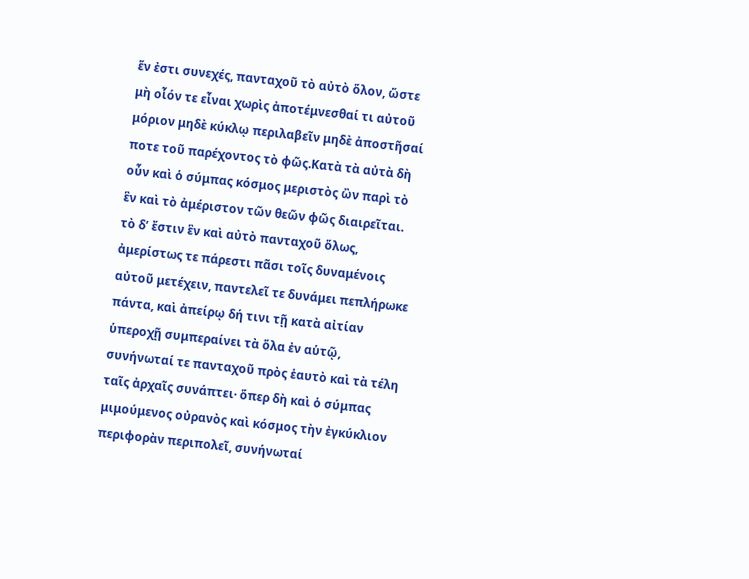ἕν ἐστι συνεχές, πανταχοῦ τὸ αὐτὸ ὅλον, ὥστε μὴ οἷόν τε εἶναι χωρὶς ἀποτέμνεσθαί τι αὐτοῦ μόριον μηδὲ κύκλῳ περιλαβεῖν μηδὲ ἀποστῆσαί ποτε τοῦ παρέχοντος τὸ φῶς.Κατὰ τὰ αὐτὰ δὴ οὖν καὶ ὁ σύμπας κόσμος μεριστὸς ὢν παρὶ τὸ ἓν καὶ τὸ ἀμέριστον τῶν θεῶν φῶς διαιρεῖται. τὸ δ’ ἔστιν ἓν καὶ αὐτὸ πανταχοῦ ὅλως, ἀμερίστως τε πάρεστι πᾶσι τοῖς δυναμένοις αὐτοῦ μετέχειν, παντελεῖ τε δυνάμει πεπλήρωκε πάντα, καὶ ἀπείρῳ δή τινι τῇ κατὰ αἰτίαν ὑπεροχῇ συμπεραίνει τὰ ὅλα ἐν αὑτῷ, συνήνωταί τε πανταχοῦ πρὸς ἑαυτὸ καὶ τὰ τέλη ταῖς ἀρχαῖς συνάπτει· ὅπερ δὴ καὶ ὁ σύμπας μιμούμενος οὐρανὸς καὶ κόσμος τὴν ἐγκύκλιον περιφορὰν περιπολεῖ, συνήνωταί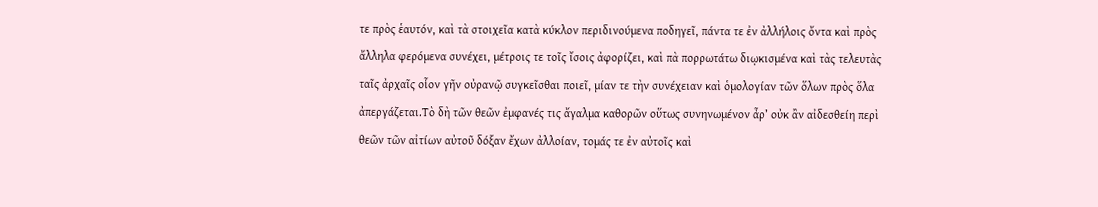τε πρὸς ἑαυτόν, καὶ τὰ στοιχεῖα κατὰ κύκλον περιδινούμενα ποδηγεῖ, πάντα τε ἐν ἀλλήλοις ὄντα καὶ πρὸς ἄλληλα φερόμενα συνέχει, μέτροις τε τοῖς ἴσοις ἀφορίζει, καὶ πὰ πορρωτάτω διῳκισμένα καὶ τὰς τελευτὰς ταῖς ἀρχαῖς οἷον γῆν οὐρανῷ συγκεῖσθαι ποιεῖ, μίαν τε τὴν συνέχειαν καὶ ὁμολογίαν τῶν ὅλων πρὸς ὅλα ἀπεργάζεται.Τὸ δὴ τῶν θεῶν ἐμφανές τις ἄγαλμα καθορῶν οὕτως συνηνωμένον ἆρ’ οὐκ ἂν αἰδεσθείη περὶ θεῶν τῶν αἰτίων αὐτοῦ δόξαν ἔχων ἀλλοίαν, τομάς τε ἐν αὐτοῖς καὶ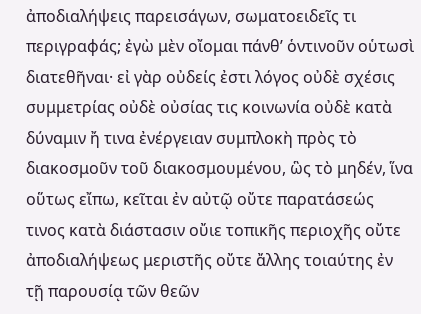ἀποδιαλήψεις παρεισάγων, σωματοειδεῖς τι περιγραφάς; ἐγὼ μὲν οἴομαι πάνθ’ ὁντινοῦν οὑτωσὶ διατεθῆναι· εἰ γὰρ οὐδείς ἐστι λόγος οὐδὲ σχέσις συμμετρίας οὐδὲ οὐσίας τις κοινωνία οὐδὲ κατὰ δύναμιν ἤ τινα ἐνέργειαν συμπλοκὴ πρὸς τὸ διακοσμοῦν τοῦ διακοσμουμένου, ὣς τὸ μηδέν, ἵνα οὕτως εἴπω, κεῖται ἐν αὐτῷ οὔτε παρατάσεώς τινος κατὰ διάστασιν οὔιε τοπικῆς περιοχῆς οὔτε ἀποδιαλήψεως μεριστῆς οὔτε ἄλλης τοιαύτης ἐν τῇ παρουσίᾳ τῶν θεῶν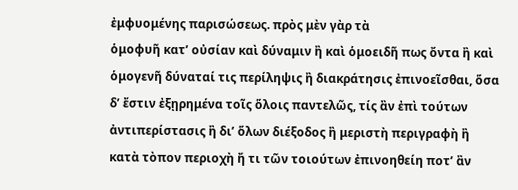ἐμφυομένης παρισώσεως. πρὸς μὲν γὰρ τὰ
ὁμοφυῆ κατ’ οὐσίαν καὶ δύναμιν ἢ καὶ ὁμοειδῆ πως ὄντα ἢ καὶ ὁμογενῆ δύναταί τις περίληψις ἢ διακράτησις ἐπινοεῖσθαι, ὅσα δ’ ἔστιν ἐξῃρημένα τοῖς ὅλοις παντελῶς, τίς ἂν ἐπὶ τούτων ἀντιπερίστασις ἢ δι’ ὅλων διέξοδος ἢ μεριστὴ περιγραφὴ ἢ κατὰ τὸπον περιοχὴ ἤ τι τῶν τοιούτων ἐπινοηθείη ποτ’ ἂν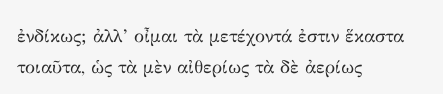ἐνδίκως; ἀλλ’ οἶμαι τὰ μετέχοντά ἐστιν ἕκαστα τοιαῦτα, ὡς τὰ μὲν αἰθερίως τὰ δὲ ἀερίως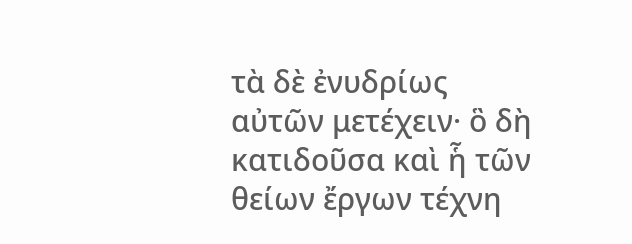τὰ δὲ ἐνυδρίως αὐτῶν μετέχειν· ὃ δὴ κατιδοῦσα καὶ ἧ τῶν θείων ἔργων τέχνη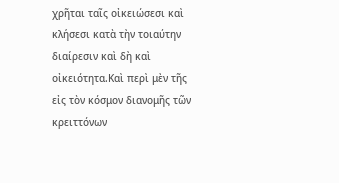χρῆται ταῖς οἰκειώσεσι καὶ κλήσεσι κατὰ τὴν τοιαύτην διαίρεσιν καὶ δὴ καὶ οἰκειότητα.Καὶ περὶ μὲν τῆς εἰς τὸν κόσμον διανομῆς τῶν κρειττόνων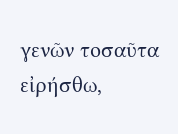γενῶν τοσαῦτα εἰρήσθω,